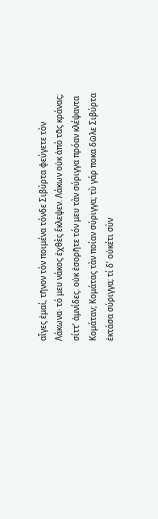αἶγες ἐμαί, τῆνον τὸν ποιμένα τόνδε Σιβύρτα φεύγετε τὸν Λάκωνα· τό μευ νάκος ἐχθὲς ἔκλεψεν. Λάκων οὐκ ἀπὸ τᾶς κράνας; σίττʼ ἀμνίδες. οὐκ ἐσορῆτε τόν μευ τὰν σύριγγα πρόαν κλέψαντα Κομάταν; Κομάτας τὰν ποίαν σύριγγα; τὺ γάρ ποκα δῶλε Σιβύρτα ἐκτάσα σύριγγα; τί δʼ οὐκέτι σὺν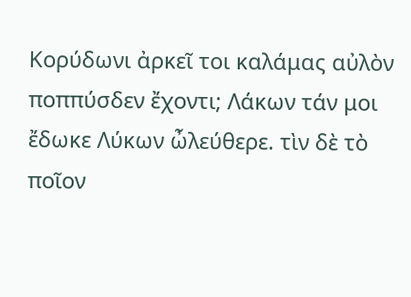Κορύδωνι ἀρκεῖ τοι καλάμας αὐλὸν ποππύσδεν ἔχοντι; Λάκων τάν μοι ἔδωκε Λύκων ὦλεύθερε. τὶν δὲ τὸ ποῖον